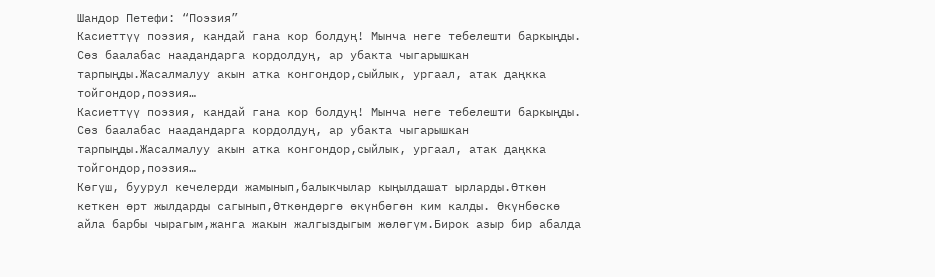Шандор Петефи: “Поэзия”
Касиеттүү поэзия, кандай гана кор болдуң! Мынча неге тебелешти баркыңды. Сөз баалабас наадандарга кордолдуң, ар убакта чыгарышкан тарпыңды.Жасалмалуу акын атка конгондор,сыйлык, ургаал, атак даңкка тойгондор,поэзия…
Касиеттүү поэзия, кандай гана кор болдуң! Мынча неге тебелешти баркыңды. Сөз баалабас наадандарга кордолдуң, ар убакта чыгарышкан тарпыңды.Жасалмалуу акын атка конгондор,сыйлык, ургаал, атак даңкка тойгондор,поэзия…
Көгүш, буурул кечелерди жамынып,балыкчылар кыңылдашат ырларды.Өткөн кеткен өрт жылдарды сагынып,Өткөндөргө өкүнбөгөн ким калды. Өкүнбөскө айла барбы чырагым,жанга жакын жалгыздыгым жөлөгүм.Бирок азыр бир абалда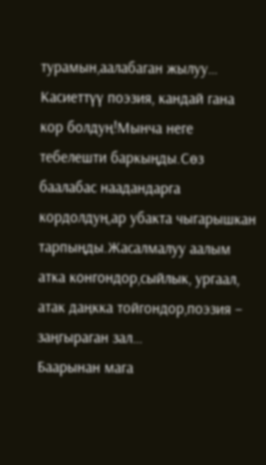турамын,аалабаган жылуу…
Касиеттүү поэзия, кандай гана кор болдуң!Мынча неге тебелешти баркыңды.Сөз баалабас наадандарга кордолдуң,ар убакта чыгарышкан тарпыңды.Жасалмалуу аалым атка конгондор,сыйлык, ургаал, атак даңкка тойгондор,поэзия – заңгыраган зал…
Баарынан мага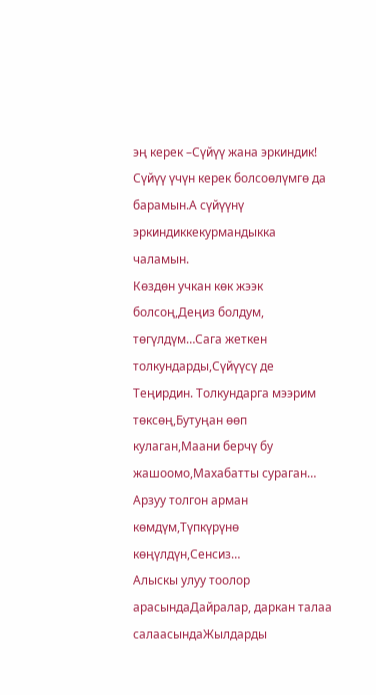эң керек –Сүйүү жана эркиндик! Сүйүү үчүн керек болсоөлүмгө да барамын.А сүйүүнү эркиндиккекурмандыкка чаламын.
Көздөн учкан көк жээк болсоң,Деңиз болдум, төгүлдүм…Сага жеткен толкундарды,Сүйүүсү де Теңирдин. Толкундарга мээрим төксөң,Бутуңан өөп кулаган,Маани берчү бу жашоомо,Махабатты сураган… Арзуу толгон арман көмдүм,Түпкүрүнө көңүлдүн,Сенсиз…
Алыскы улуу тоолор арасындаДайралар, даркан талаа салаасындаЖылдарды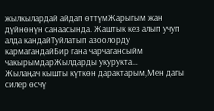жылкылардай айдап өттүмЖарыгым жан дүйнөнүн санаасында. Жаштык кез алып учуп алда кандайТуйлатып азоолорду кармагандайБир гана чарчагансыйм чакырымдарЖылдарды укурукта…
Жылаңач кышты күткөн дарактарым,Мен дагы силер өсчү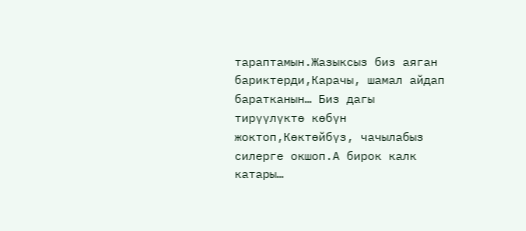тараптамын.Жазыксыз биз аяган бариктерди,Карачы, шамал айдап баратканын… Биз дагы тирүүлүктө көбүн жоктоп,Көктөйбүз, чачылабыз силерге окшоп.А бирок калк катары…